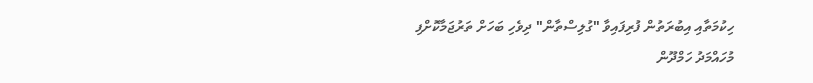ހިކުމަތާއި އިބުރަތުން ފުރިފައިވާ "ގުލިސްތާން" ދިވެހި ބަހަށް ތަރުޖަމާކޮށްފި
މުހައްމަދު ހަމްދޫން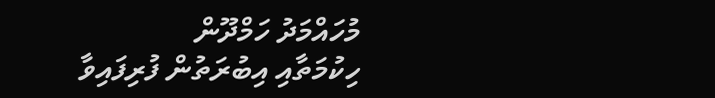މުހައްމަދު ހަމްދޫން
ހިކުމަތާއި އިބުރަތުން ފުރިފައިވާ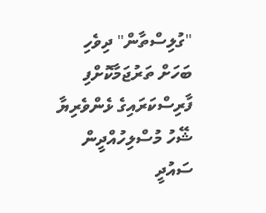"ގުލިސްތާން" ދިވެހި ބަހަށް ތަރުޖަމާކޮށްފި
ފާރިސްކަރައިގެ ޅެންވެރިޔާ ޝޭހު މުސްލިހުއްދީން ސައުދީ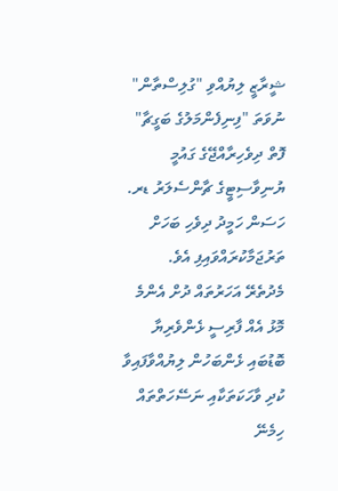ޝީރާޒީ ލިޔުއްވި "ގުލިސްތާން" ނުވަތަ "ފިނިފެންމަލުގެ ބަގީޗާ" ފޮތް ދިވެހިރާއްޖޭގެ ގައުމީ ޔުނިވާސިޓީގެ ޗާންސެލަރު ޑރ. ހަސަން ހަމީދު ދިވެހި ބަހަށް ތަރުޖަމާކުރައްވައިފި އެވެ.
މެދުތެރޭ އަހަރުތައް ދުށް އެންމެ މޮޅު އެއް ފާރިސީ ޅެންވެރިޔާ ބޮޑުބައި ޅެންބަހުން ލިޔުއްވާފައިވާ ކުދި ވާހަކަތަކާއި ނަސޭހަތްތައް ހިމެނޭ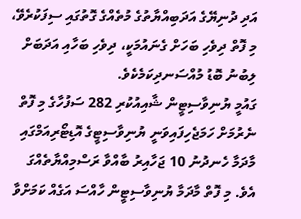އަދި ދުނިޔޭގެ އަދަބިއްޔާތުގެ މުތެއްގެ ގޮތުގައި ސިފަކުރެވޭ، މި ފޮތް ދިވެހި ބަހަށް ގެނައުމަކީ، ދިވެހި ބަހާއި އަދަބަށް ލިބުނު ބޮޑު މުއްސަނދިކަމެކެވެ.
ގައުމީ ޔުނިވާސިޓީން ޝާއިއުކުރި 282 ސަފުހާގެ މި ފޮތް ނެރުމަށް ހަމަޖެހިފައިވަނީ ޔުނިވާސިޓީގެ އޮޑިޓޯރިއަމްގައި މާދަމާ ހެނދުނު 10 ޖަހާއިރު ބާއްވާ ރަސްމިއްޔާތެއްގަ އެވެ. މި ފޮތް މާދަމާ ޔުނިވާސިޓީން ހާއްސަ އަގެއް ކަމަށްވާ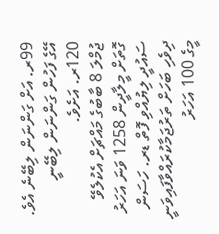99ރ. އަށް ގަންނަން ލިބޭނެ އެވެ. އޭގެ ފަހުން ގަންނަން ލިބޭނީ 120ރ. އަށެވެ.
ޖުމްލަ 8 ބާބުގެ މައްޗަށް އެކުލެވޭ ގޮތަށް މީލާދީން 1258 ވަނަ އަހަރު ސައުދީ ލިޔުއްވި ފޮތް ޑރ. ހަސަން ދިވެހި ބަހަށް ތަރުޖަމާކުރައްވާފައިވަނީ މީގެ 100 އަހަރު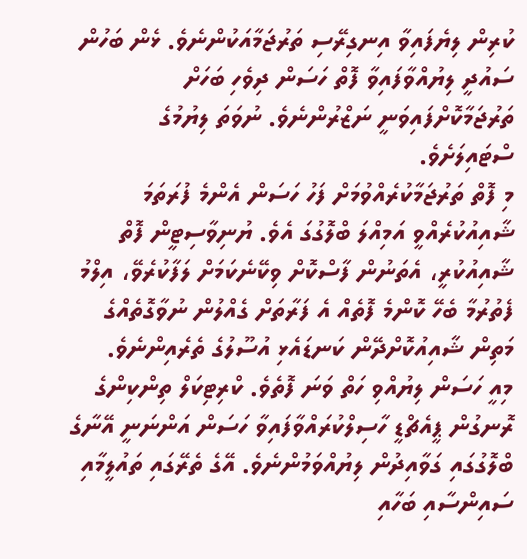ކުރިން ލިޔެފައިވާ އިނގިރޭސި ތަރުޖަމާއަކުންނެވެ. ޅެން ބަހުން ސައުދީ ލިޔުއްވާފައިވާ ފޮތް ހަސަން ދިވެހި ބަހަށް ތަރުޖަމާކޮށްފައިވަނީ ނަޒްރުންނެވެ. ނުވަތަ ލިޔުމުގެ ސްޓައިލަށެވެ.
މި ފޮތް ތަރުޖަމާކުރެއްވުމަށް ފަހު ހަސަން އެންމެ ފުރަތަމަ ޝާއިއުކުރެއްވީ އަމިއްލަ ބްލޮގުގަ އެވެ. ޔުނިވާސިޓީން ފޮތް ޝާއިއުކުރީ، އެތަނުން ފާސްކޮށް ވިކޭނެކަމަށް ލަފާކުރެވޭ، އިލްމު ފެތުރުމާ ބެހޭ ކޮންމެ ފޮތެއް އެ ފަރާތަށް ގެއްލުން ނުވާގޮތެއްގެ މަތިން ޝާއިއުކޮށްދޭން ކަނޑައެޅި އުސޫލުގެ ތެރެއިންނެވެ.
މިއީ ހަސަން ލިޔުއްވި ހަތް ވަނަ ފޮތެވެ. ކްރިޓިކަލް ތިންކިންގެ ރޮނގުން ޕީއެޗްޑީ ހާސިލްކުރައްވާފައިވާ ހަސަން އަންނަނީ އޭނާގެ ބްލޮގުގައި ގަވާއިދުން ލިޔުއްވަމުންނެވެ. އޭގެ ތެރޭގައި ތައުލީމާއި ސައިންސާއި ބަހާއި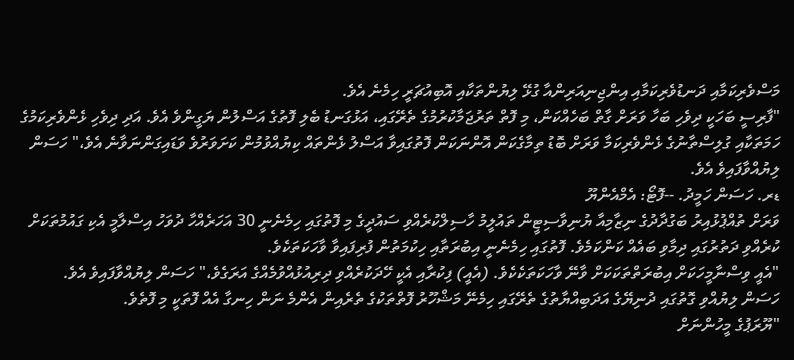މަސްވެރިކަމާއި ދަނޑުވެރިކަމާއި އިންޖިނިއަރިންއާ ގުޅޭ ލިޔުންތަކާއި އޮބިއުޗަރީ ހިމެނެ އެވެ.
"ފާރިސީ ބަހަކީ ދިވެހި ބަހާ ވަރަށް ގާތް ބަހެއްކަން، މި ފޮތް ތަރުޖަމާކުރުމުގެ ތެރޭގައި، އަޅުގަނޑު ބެލި ފޮތުގެ އަސްލުން ޔަގީންވެ އެވެ. އަދި ދިވެހި ޅެންވެރިކަމުގެ ހަމަތަކާއި ގުލިސްތާނުގެ ޅެންވެރިކަމާ ވަރަށް ބޮޑު ތިމާގެކަން އޮންނަކަން ފޮތުގައިވާ އަސްލު ޅެންތައް ކިޔުއްވުމުން ކަށަވަރުވެ ވަޑައިގަންނަވާނެ އެވެ،" ހަސަން ލިޔުއްވާފައިވެ އެވެ.
ޑރ. ހަސަން ހަމީދު. --ފޮޓޯ: އެމްއެންޔޫ
ވަރަށް ތުއްޕުޅުއިރު ބަގުދާދުގެ ނިޒާމިއާ ޔުނިވާސިޓީން ތައުލީމު ހާސިލްކުރެއްވި ސައުދީގެ މި ފޮތުގައި ހިމެނެނީ 30 އަހަރެއްހާ ދުވަހު އިސްލާމީ އެކި ގައުމުތަކަށް ކުރެއްވި ދަތުރުގައި ދިމާވި ބައެއް ކަންކަމެވެ. ފޮތުގައި ހިމެނެނީ އިބުރަތާއި ހިކުމަތުން ފުރިފައިވާ ވާހަކަތަކެވެ.
"އެއީ ވިސްނާމީހަކަށް އިބުރަތްތަކަކަށް ވާނޭ ވާހަކަތަކެކެވެ. (އެއީ) ފިކުރާއި އެކީ ހޭދަކުރެއްވި ދިރިއުޅުއްވުމެއްގެ އަރަގެވެ،" ހަސަން ލިޔުއްވާފައިވެ އެވެ.
ހަސަން ލިޔުއްވި ގޮތުގައި ދުނިޔޭގެ އަދަބިއްޔާތުގެ ތެރޭގައި ހިމެނޭ މަޝްހޫރު ފޮތްތަކުގެ ތެރެއިން އެންމެ ނަން ހިނގާ އެއް ފޮތަކީ މި ފޮތެވެ.
"ޔޫރަޕުގެ މީހުންނަށް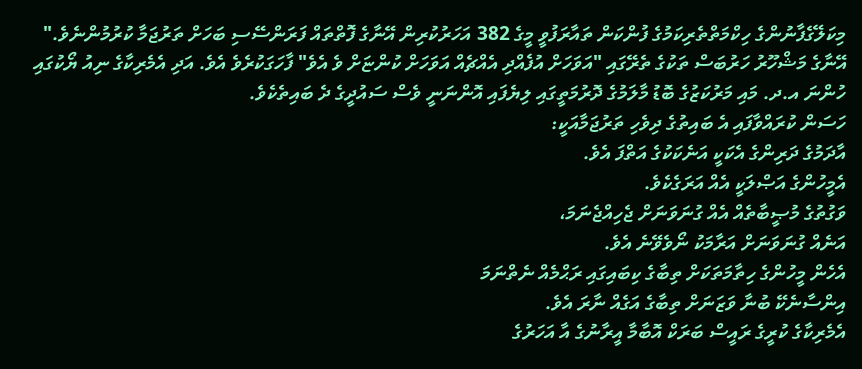މިކަލޭގެފާނުންގެ ހިކްމަތްތެރިކަމުގެ ފުންކަން ތައާރަފުވީ މީގެ 382 އަހަރުކުރިން އޭނާގެ ފޮތްތައް ފަރަންސޭސި ބަހަށް ތަރުޖަމާ ކުރުމުންނެވެ."
އޭނާގެ މަޝްހޫރު ހަރުބަސް ތަކުގެ ތެރޭގައި "އަވަހަށް އުފެއްދި އެއްޗެއް އަވަހަށް ކުންޏަށް ވެ އެވެ" ފާހަގަކުރެވެ އެވެ. އަދި އެމެރިކާގެ ނިއު ޔޯކުގައި ހުންނަ އ.ދ. މައި މަރުކަޒުގެ ބޮޑު މާލަމުގެ ދޮރުމަތީގައި ލިޔެފައި އޮންނަނީ ވެސް ސައުދީގެ ދެ ބައިތެކެވެ.
ހަސަން ކުރައްވާފައި އެ ބައިތުގެ ދިވެހި ތަރުޖަމާއަކީ:
އާދަމުގެ ދަރިންގެ އެކަކީ އަނެކަކުގެ އަތްފަ އެވެ.
އެމީހުންގެ އަޞްލަކީ އެއް އަރަގެކެވެ.
ވަގުތުގެ މުޞީބާތެއް އެއް ގުނަވަނަށް ޖެހިއްޖެނަމަ،
އަނެއް ގުނަވަނަށް އަރާމަކު ނޯވެވޭނެ އެވެ.
އެހެން މީހުންގެ ހިތާމަތަކަށް ތިބާގެ ކިބައިގައި ރަޙްމެއް ނެތްނަމަ
އިންސާނެކޭ ބުނާ ވަޒަނަށް ތިބާގެ އަގެއް ނާރަ އެވެ.
އެމެރިކާގެ ކުރީގެ ރައީސް ބަރަކް އޮބާމާ އީރާނުގެ އާ އަހަރުގެ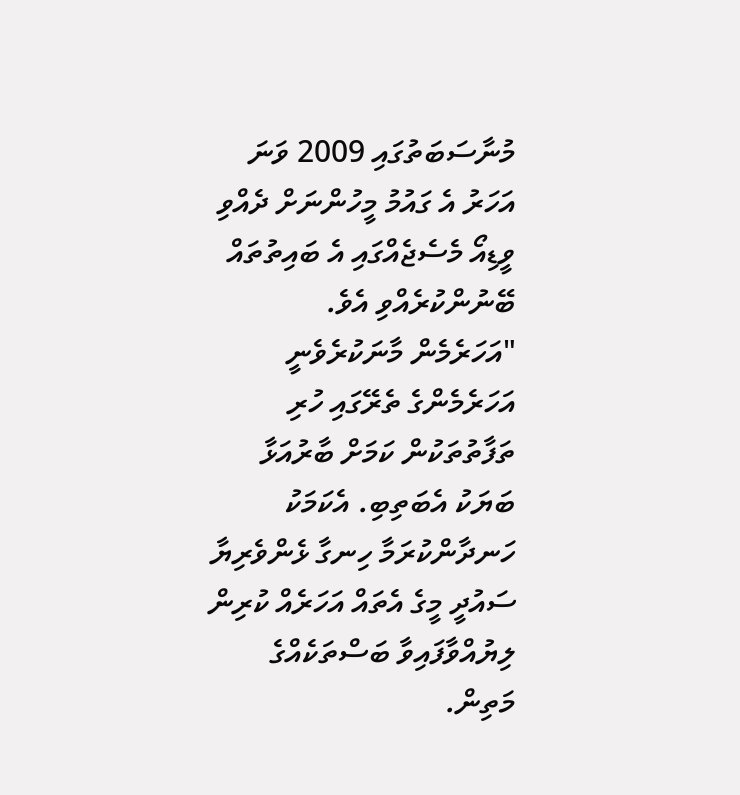މުނާސަބަތުގައި 2009 ވަނަ އަހަރު އެ ގައުމު މީހުންނަށް ދެއްވި ވީޑިއޯ މެސެޖެއްގައި އެ ބައިތުތައް ބޭނުންކުރެއްވި އެވެ.
"އަހަރެމެން މާނަކުރެވެނީ އަހަރެމެންގެ ތެރޭގައި ހުރި ތަފާތުތަކުން ކަމަށް ބާރުއަޅާ ބަޔަކު އެބަތިބި. އެކަމަކު ހަނދާންކުރަމާ ހިނގާ ޅެންވެރިޔާ ސައުދީ މީގެ އެތައް އަހަރެއް ކުރިން ލިޔުއްވާފައިވާ ބަސްތަކެއްގެ މަތިން.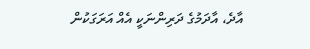އާދެ، އާދަމުގެ ދަރިންނަކީ އެއް އަރަގަކުން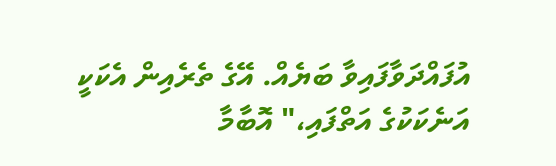އުފައްދަވާފައިވާ ބަޔެއް. އޭގެ ތެރެއިން އެކަކީ އަނެކަކުގެ އަތްފައި،" އޮބާމާ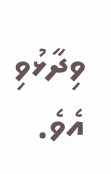ވިދާޅުވި އެވެ.